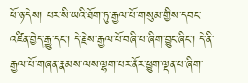ཕོ་ཉ་དེས། པར་སི་ཡའི་ཐོག་ཏུ་རྒྱལ་པོ་གསུམ་གྱིས་དབང་འཛིན་བྱེད་རྒྱུ་དང་། དེ་རྗེས་རྒྱལ་པོ་བཞི་པ་ཞིག་བྱུང་ཞིང་། དེ་ནི་རྒྱལ་པོ་གཞན་རྣམས་ལས་ལྷག་པར་ནོར་ཕྱུག་ལྡན་པ་ཞིག་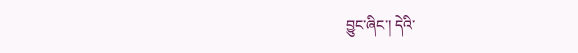བྱུང་ཞིང་། དེའི་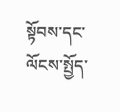སྟོབས་དང་ལོངས་སྤྱོད་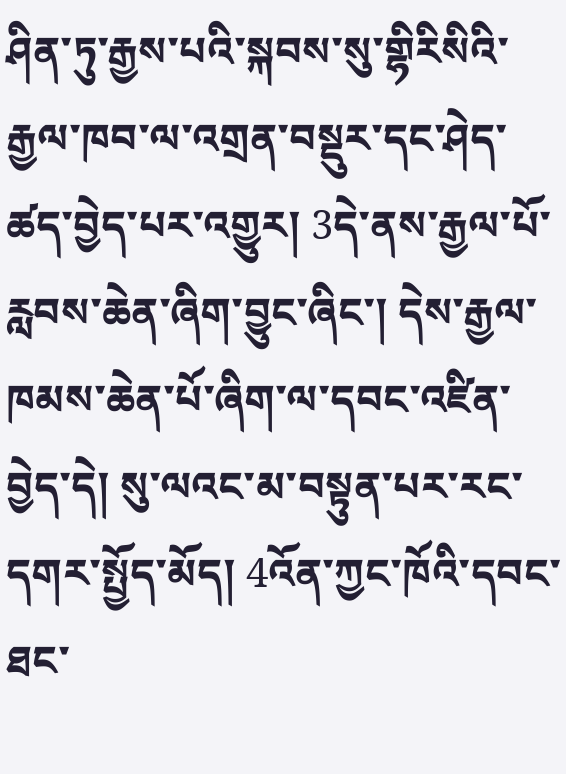ཤིན་ཏུ་རྒྱས་པའི་སྐབས་སུ་གྷིརིསིའི་རྒྱལ་ཁབ་ལ་འགྲན་བསྡུར་དང་ཤེད་ཚད་བྱེད་པར་འགྱུར། 3དེ་ནས་རྒྱལ་པོ་རླབས་ཆེན་ཞིག་བྱུང་ཞིང་། དེས་རྒྱལ་ཁམས་ཆེན་པོ་ཞིག་ལ་དབང་འཛིན་བྱེད་དེ། སུ་ལའང་མ་བསྟུན་པར་རང་དགར་སྤྱོད་མོད། 4འོན་ཀྱང་ཁོའི་དབང་ཐང་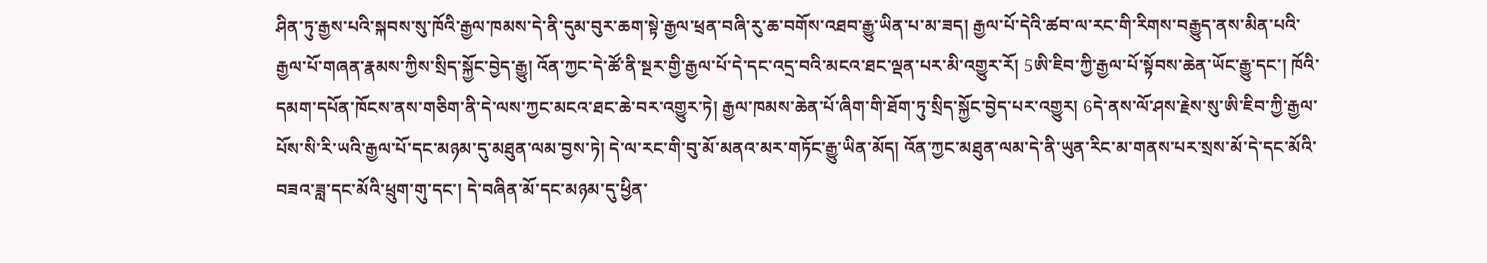ཤིན་ཏུ་རྒྱས་པའི་སྐབས་སུ་ཁོའི་རྒྱལ་ཁམས་དེ་ནི་དུམ་བུར་ཆག་སྟེ་རྒྱལ་ཕྲན་བཞི་རུ་ཆ་བགོས་འཐབ་རྒྱུ་ཡིན་པ་མ་ཟད། རྒྱལ་པོ་དེའི་ཚབ་ལ་རང་གི་རིགས་བརྒྱུད་ནས་མིན་པའི་རྒྱལ་པོ་གཞན་རྣམས་ཀྱིས་སྲིད་སྐྱོང་བྱེད་རྒྱུ། འོན་ཀྱང་དེ་ཚོ་ནི་སྔར་གྱི་རྒྱལ་པོ་དེ་དང་འདྲ་བའི་མངའ་ཐང་ལྡན་པར་མི་འགྱུར་རོ། 5ཨི་ཇིབ་ཀྱི་རྒྱལ་པོ་སྟོབས་ཆེན་ཡོང་རྒྱུ་དང་། ཁོའི་དམག་དཔོན་ཁོངས་ནས་གཅིག་ནི་དེ་ལས་ཀྱང་མངའ་ཐང་ཆེ་བར་འགྱུར་ཏེ། རྒྱལ་ཁམས་ཆེན་པོ་ཞིག་གི་ཐོག་ཏུ་སྲིད་སྐྱོང་བྱེད་པར་འགྱུར། 6དེ་ནས་ལོ་ཤས་རྗེས་སུ་ཨི་ཇིབ་ཀྱི་རྒྱལ་པོས་སི་རི་ཡའི་རྒྱལ་པོ་དང་མཉམ་དུ་མཐུན་ལམ་བྱས་ཏེ། དེ་ལ་རང་གི་བུ་མོ་མནའ་མར་གཏོང་རྒྱུ་ཡིན་མོད། འོན་ཀྱང་མཐུན་ལམ་དེ་ནི་ཡུན་རིང་མ་གནས་པར་སྲས་མོ་དེ་དང་མོའི་བཟའ་ཟླ་དང་མོའི་ཕྲུག་གུ་དང་། དེ་བཞིན་མོ་དང་མཉམ་དུ་ཕྱིན་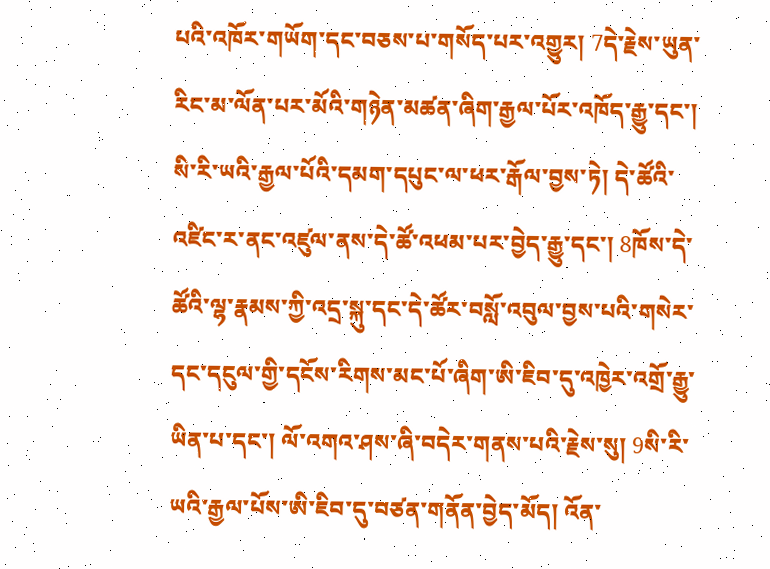པའི་འཁོར་གཡོག་དང་བཅས་པ་གསོད་པར་འགྱུར། 7དེ་རྗེས་ཡུན་རིང་མ་ལོན་པར་མོའི་གཉེན་མཚན་ཞིག་རྒྱལ་པོར་འཁོད་རྒྱུ་དང་། སི་རི་ཡའི་རྒྱལ་པོའི་དམག་དཔུང་ལ་ཕར་རྒོལ་བྱས་ཏེ། དེ་ཚོའི་འཛིང་ར་ནང་འཛུལ་ནས་དེ་ཚོ་འཕམ་པར་བྱེད་རྒྱུ་དང་། 8ཁོས་དེ་ཚོའི་ལྷ་རྣམས་ཀྱི་འདྲ་སྐུ་དང་དེ་ཚོར་བསློ་འབུལ་བྱས་པའི་གསེར་དང་དངུལ་གྱི་དངོས་རིགས་མང་པོ་ཞིག་ཨི་ཇིབ་དུ་འཁྱེར་འགྲོ་རྒྱུ་ཡིན་པ་དང་། ལོ་འགའ་ཤས་ཞི་བདེར་གནས་པའི་རྗེས་སུ། 9སི་རི་ཡའི་རྒྱལ་པོས་ཨི་ཇིབ་དུ་བཙན་གནོན་བྱེད་མོད། འོན་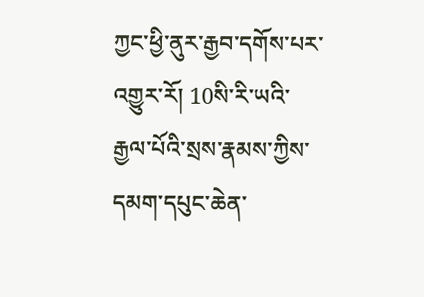ཀྱང་ཕྱི་ནུར་རྒྱབ་དགོས་པར་འགྱུར་རོ། 10སི་རི་ཡའི་རྒྱལ་པོའི་སྲས་རྣམས་ཀྱིས་དམག་དཔུང་ཆེན་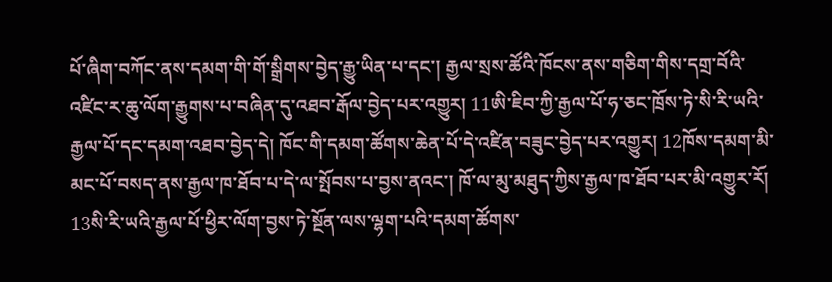པོ་ཞིག་བཀོང་ནས་དམག་གི་གོ་སྒྲིགས་བྱེད་རྒྱུ་ཡིན་པ་དང་། རྒྱལ་སྲས་ཚོའི་ཁོངས་ནས་གཅིག་གིས་དགྲ་བོའི་འཛིང་ར་ཆུ་ལོག་རྒྱུགས་པ་བཞིན་དུ་འཐབ་རྒོལ་བྱེད་པར་འགྱུར། 11ཨི་ཇིབ་ཀྱི་རྒྱལ་པོ་ཧ་ཅང་ཁྲོས་ཏེ་སི་རི་ཡའི་རྒྱལ་པོ་དང་དམག་འཐབ་བྱེད་དེ། ཁོང་གི་དམག་ཚོགས་ཆེན་པོ་དེ་འཛིན་བཟུང་བྱེད་པར་འགྱུར། 12ཁོས་དམག་མི་མང་པོ་བསད་ནས་རྒྱལ་ཁ་ཐོབ་པ་དེ་ལ་སྤོབས་པ་བྱས་ནའང་། ཁོ་ལ་མུ་མཐུད་ཀྱིས་རྒྱལ་ཁ་ཐོབ་པར་མི་འགྱུར་རོ། 13སི་རི་ཡའི་རྒྱལ་པོ་ཕྱིར་ལོག་བྱས་ཏེ་སྔོན་ལས་ལྷག་པའི་དམག་ཚོགས་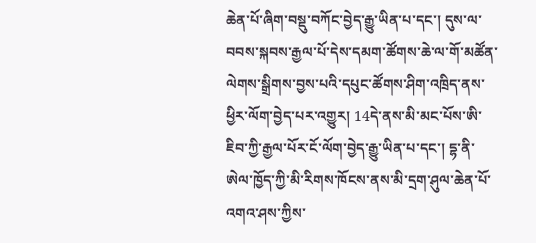ཆེན་པོ་ཞིག་བསྡུ་བཀོང་བྱེད་རྒྱུ་ཡིན་པ་དང་། དུས་ལ་བབས་སྐབས་རྒྱལ་པོ་དེས་དམག་ཚོགས་ཆེ་ལ་གོ་མཚོན་ལེགས་སྒྲིགས་བྱས་པའི་དཔུང་ཚོགས་ཤིག་འཁྲིད་ནས་ཕྱིར་ལོག་བྱེད་པར་འགྱུར། 14དེ་ནས་མི་མང་པོས་ཨི་ཇིབ་ཀྱི་རྒྱལ་པོར་ངོ་ལོག་བྱེད་རྒྱུ་ཡིན་པ་དང་། དྷ་ནི་ཨེལ་ཁྱོད་ཀྱི་མི་རིགས་ཁོངས་ནས་མི་དྲག་ཤུལ་ཆེན་པོ་འགའ་ཤས་ཀྱིས་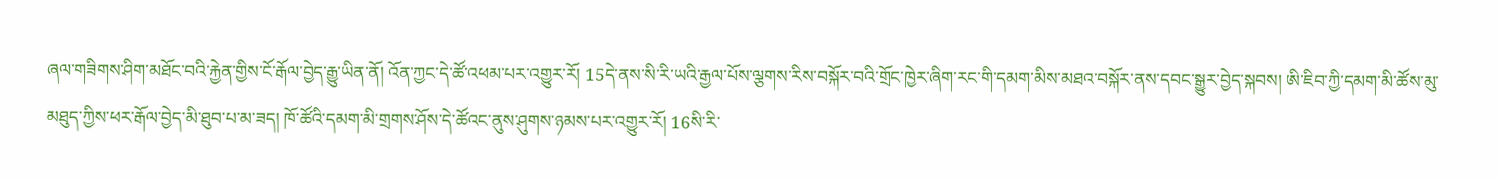ཞལ་གཟིགས་ཤིག་མཐོང་བའི་རྐྱེན་གྱིས་ངོ་རྒོལ་བྱེད་རྒྱུ་ཡིན་ནོ། འོན་ཀྱང་དེ་ཚོ་འཕམ་པར་འགྱུར་རོ། 15དེ་ནས་སི་རི་ཡའི་རྒྱལ་པོས་ལྕགས་རིས་བསྐོར་བའི་གྲོང་ཁྱེར་ཞིག་རང་གི་དམག་མིས་མཐའ་བསྐོར་ནས་དབང་སྒྱུར་བྱེད་སྐབས། ཨི་ཇིབ་ཀྱི་དམག་མི་ཚོས་མུ་མཐུད་ཀྱིས་ཕར་རྒོལ་བྱེད་མི་ཐུབ་པ་མ་ཟད། ཁོ་ཚོའི་དམག་མི་གྲགས་ཤོས་དེ་ཚོའང་ནུས་ཤུགས་ཉམས་པར་འགྱུར་རོ། 16སི་རི་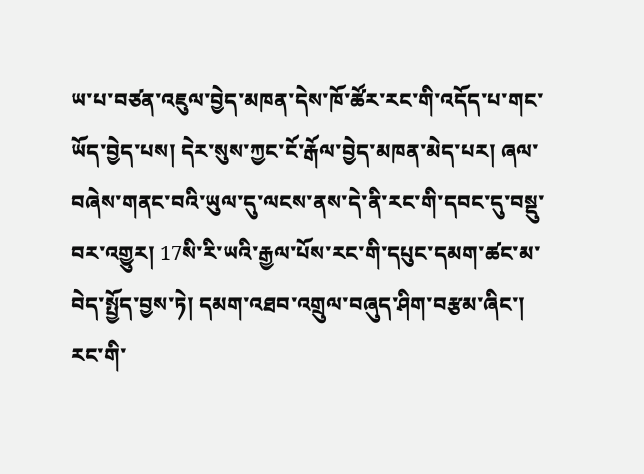ཡ་པ་བཙན་འཇུལ་བྱེད་མཁན་དེས་ཁོ་ཚོར་རང་གི་འདོད་པ་གང་ཡོད་བྱེད་པས། དེར་སུས་ཀྱང་ངོ་རྒོལ་བྱེད་མཁན་མེད་པར། ཞལ་བཞེས་གནང་བའི་ཡུལ་དུ་ལངས་ནས་དེ་ནི་རང་གི་དབང་དུ་བསྡུ་བར་འགྱུར། 17སི་རི་ཡའི་རྒྱལ་པོས་རང་གི་དཔུང་དམག་ཚང་མ་བེད་སྤྱོད་བྱས་ཏེ། དམག་འཐབ་འགྲུལ་བཞུད་ཤིག་བརྩམ་ཞིང་། རང་གི་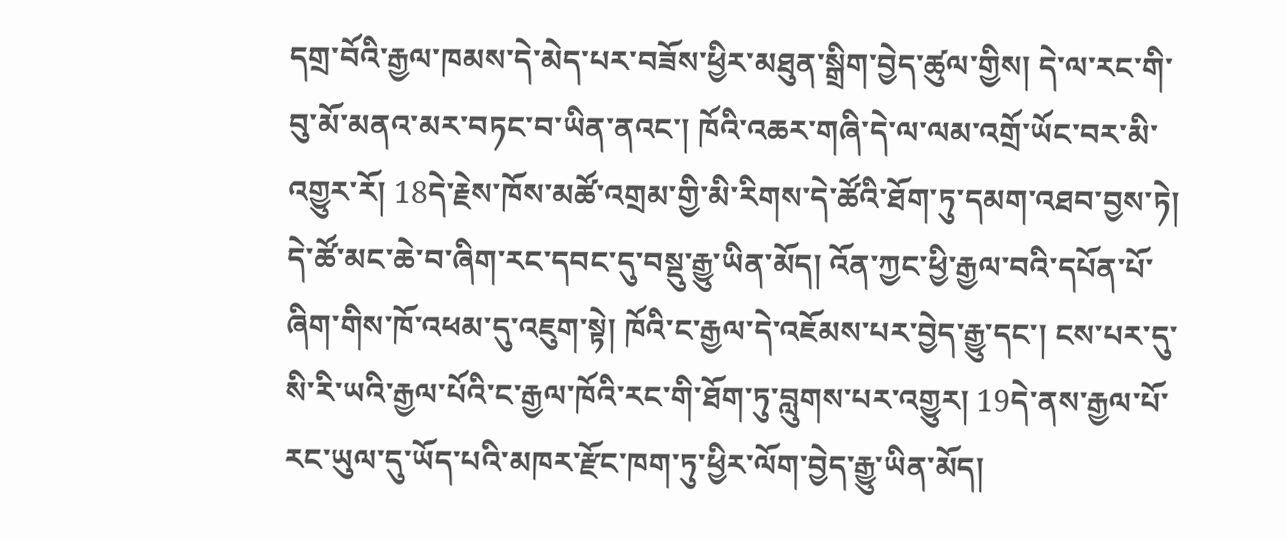དགྲ་བོའི་རྒྱལ་ཁམས་དེ་མེད་པར་བཟོས་ཕྱིར་མཐུན་སྒྲིག་བྱེད་ཚུལ་གྱིས། དེ་ལ་རང་གི་བུ་མོ་མནའ་མར་བཏང་བ་ཡིན་ནའང་། ཁོའི་འཆར་གཞི་དེ་ལ་ལམ་འགྲོ་ཡོང་བར་མི་འགྱུར་རོ། 18དེ་རྗེས་ཁོས་མཚོ་འགྲམ་གྱི་མི་རིགས་དེ་ཚོའི་ཐོག་ཏུ་དམག་འཐབ་བྱས་ཏེ། དེ་ཚོ་མང་ཆེ་བ་ཞིག་རང་དབང་དུ་བསྡུ་རྒྱུ་ཡིན་མོད། འོན་ཀྱང་ཕྱི་རྒྱལ་བའི་དཔོན་པོ་ཞིག་གིས་ཁོ་འཕམ་དུ་འཇུག་སྟེ། ཁོའི་ང་རྒྱལ་དེ་འཇོམས་པར་བྱེད་རྒྱུ་དང་། ངས་པར་དུ་སི་རི་ཡའི་རྒྱལ་པོའི་ང་རྒྱལ་ཁོའི་རང་གི་ཐོག་ཏུ་བླུགས་པར་འགྱུར། 19དེ་ནས་རྒྱལ་པོ་རང་ཡུལ་དུ་ཡོད་པའི་མཁར་རྫོང་ཁག་ཏུ་ཕྱིར་ལོག་བྱེད་རྒྱུ་ཡིན་མོད།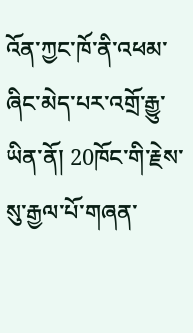འོན་ཀྱང་ཁོ་ནི་འཕམ་ཞིང་མེད་པར་འགྲོ་རྒྱུ་ཡིན་ནོ། 20ཁོང་གི་རྗེས་སུ་རྒྱལ་པོ་གཞན་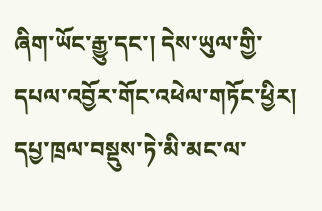ཞིག་ཡོང་རྒྱུ་དང་། དེས་ཡུལ་གྱི་དཔལ་འབྱོར་གོང་འཕེལ་གཏོང་ཕྱིར། དཔྱ་ཁྲལ་བསྡུས་ཏེ་མི་མང་ལ་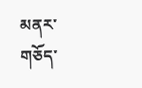མནར་གཅོད་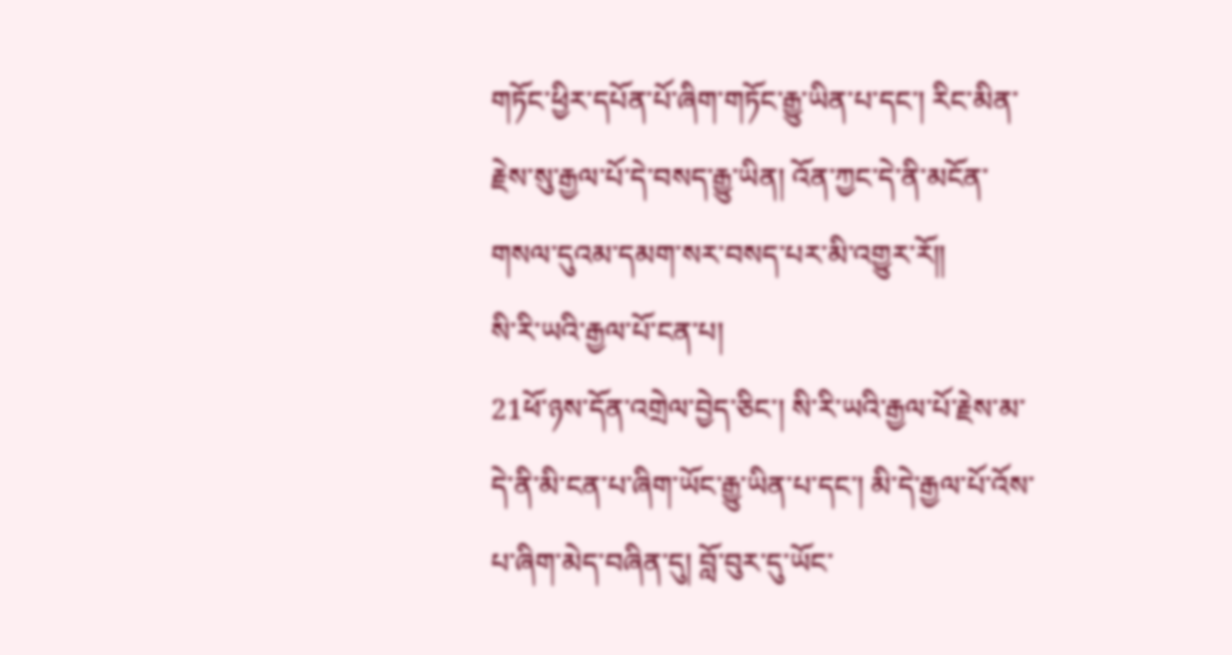གཏོང་ཕྱིར་དཔོན་པོ་ཞིག་གཏོང་རྒྱུ་ཡིན་པ་དང་། རིང་མིན་རྗེས་སུ་རྒྱལ་པོ་དེ་བསད་རྒྱུ་ཡིན། འོན་ཀྱང་དེ་ནི་མངོན་གསལ་དུའམ་དམག་སར་བསད་པར་མི་འགྱུར་རོ༎
སི་རི་ཡའི་རྒྱལ་པོ་ངན་པ།
21ཕོ་ཉས་དོན་འགྲེལ་བྱེད་ཅིང་། སི་རི་ཡའི་རྒྱལ་པོ་རྗེས་མ་དེ་ནི་མི་ངན་པ་ཞིག་ཡོང་རྒྱུ་ཡིན་པ་དང་། མི་དེ་རྒྱལ་པོ་འོས་པ་ཞིག་མེད་བཞིན་དུ། བློ་བུར་དུ་ཡོང་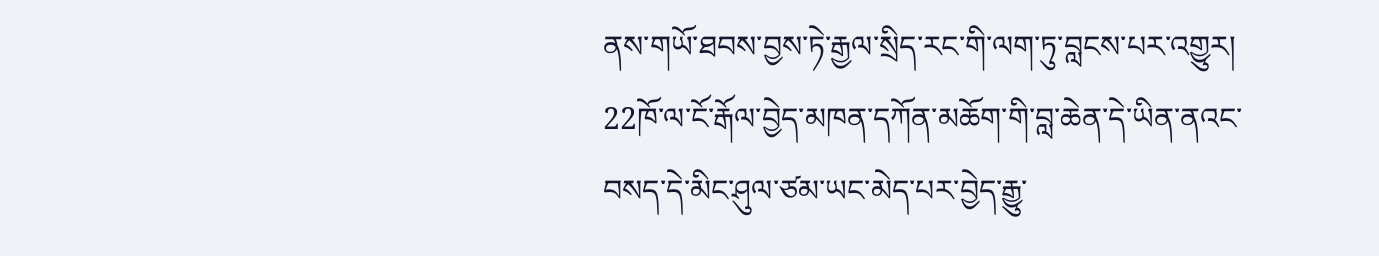ནས་གཡོ་ཐབས་བྱས་ཏེ་རྒྱལ་སྲིད་རང་གི་ལག་ཏུ་བླངས་པར་འགྱུར། 22ཁོ་ལ་ངོ་རྒོལ་བྱེད་མཁན་དཀོན་མཆོག་གི་བླ་ཆེན་དེ་ཡིན་ནའང་བསད་དེ་མིང་ཤུལ་ཙམ་ཡང་མེད་པར་བྱེད་རྒྱུ་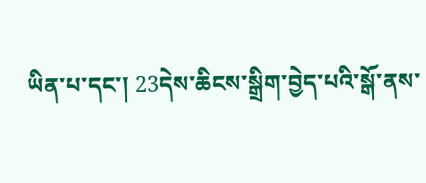ཡིན་པ་དང་། 23དེས་ཆིངས་སྒྲིག་བྱེད་པའི་སྒོ་ནས་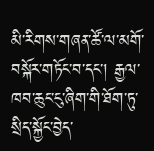མི་རིགས་གཞན་ཚོ་ལ་མགོ་བསྐོར་གཏོང་བ་དང་། རྒྱལ་ཁབ་ཆུང་ངུ་ཞིག་གི་ཐོག་ཏུ་སྲིད་སྐྱོང་བྱེད་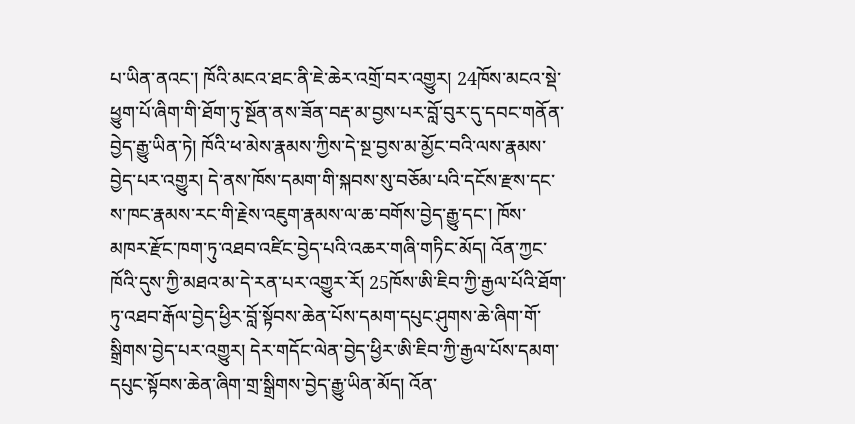པ་ཡིན་ནའང་། ཁོའི་མངའ་ཐང་ནི་ཇེ་ཆེར་འགྲོ་བར་འགྱུར། 24ཁོས་མངའ་སྡེ་ཕྱུག་པོ་ཞིག་གི་ཐོག་ཏུ་སྔོན་ནས་ཟོན་བརྡ་མ་བྱས་པར་བློ་བུར་དུ་དབང་གནོན་བྱེད་རྒྱུ་ཡིན་ཏེ། ཁོའི་ཕ་མེས་རྣམས་ཀྱིས་དེ་སྔ་བྱས་མ་མྱོང་བའི་ལས་རྣམས་བྱེད་པར་འགྱུར། དེ་ནས་ཁོས་དམག་གི་སྐབས་སུ་བཅོམ་པའི་དངོས་རྫས་དང་ས་ཁང་རྣམས་རང་གི་རྗེས་འཇུག་རྣམས་ལ་ཆ་བགོས་བྱེད་རྒྱུ་དང་། ཁོས་མཁར་རྫོང་ཁག་ཏུ་འཐབ་འཛིང་བྱེད་པའི་འཆར་གཞི་གཏིང་མོད། འོན་ཀྱང་ཁོའི་དུས་ཀྱི་མཐའ་མ་དེ་རན་པར་འགྱུར་རོ། 25ཁོས་ཨི་ཇིབ་ཀྱི་རྒྱལ་པོའི་ཐོག་ཏུ་འཐབ་རྒོལ་བྱེད་ཕྱིར་བློ་སྟོབས་ཆེན་པོས་དམག་དཔུང་ཤུགས་ཆེ་ཞིག་གོ་སྒྲིགས་བྱེད་པར་འགྱུར། དེར་གདོང་ལེན་བྱེད་ཕྱིར་ཨི་ཇིབ་ཀྱི་རྒྱལ་པོས་དམག་དཔུང་སྟོབས་ཆེན་ཞིག་གྲ་སྒྲིགས་བྱེད་རྒྱུ་ཡིན་མོད། འོན་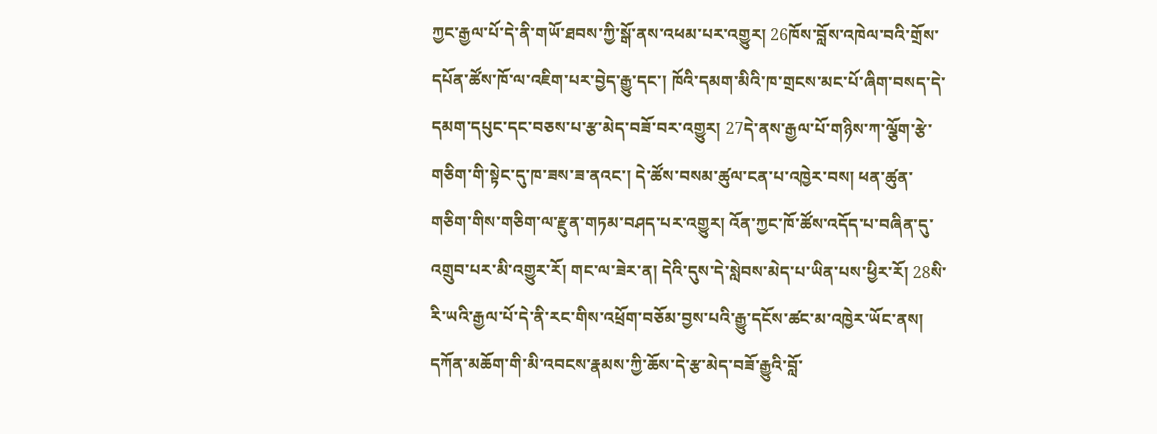ཀྱང་རྒྱལ་པོ་དེ་ནི་གཡོ་ཐབས་ཀྱི་སྒོ་ནས་འཕམ་པར་འགྱུར། 26ཁོས་བློས་འཁེལ་བའི་གྲོས་དཔོན་ཚོས་ཁོ་ལ་འཇིག་པར་བྱེད་རྒྱུ་དང་། ཁོའི་དམག་མིའི་ཁ་གྲངས་མང་པོ་ཞིག་བསད་དེ་དམག་དཔུང་དང་བཅས་པ་རྩ་མེད་བཟོ་བར་འགྱུར། 27དེ་ནས་རྒྱལ་པོ་གཉིས་ཀ་ལྕོག་རྩེ་གཅིག་གི་སྟེང་དུ་ཁ་ཟས་ཟ་ནའང་། དེ་ཚོས་བསམ་ཚུལ་ངན་པ་འཁྱེར་བས། ཕན་ཚུན་གཅིག་གིས་གཅིག་ལ་རྫུན་གཏམ་བཤད་པར་འགྱུར། འོན་ཀྱང་ཁོ་ཚོས་འདོད་པ་བཞིན་དུ་འགྲུབ་པར་མི་འགྱུར་རོ། གང་ལ་ཟེར་ན། དེའི་དུས་དེ་སླེབས་མེད་པ་ཡིན་པས་ཕྱིར་རོ། 28སི་རི་ཡའི་རྒྱལ་པོ་དེ་ནི་རང་གིས་འཕྲོག་བཅོམ་བྱས་པའི་རྒྱུ་དངོས་ཚང་མ་འཁྱེར་ཡོང་ནས། དཀོན་མཆོག་གི་མི་འབངས་རྣམས་ཀྱི་ཆོས་དེ་རྩ་མེད་བཟོ་རྒྱུའི་བློ་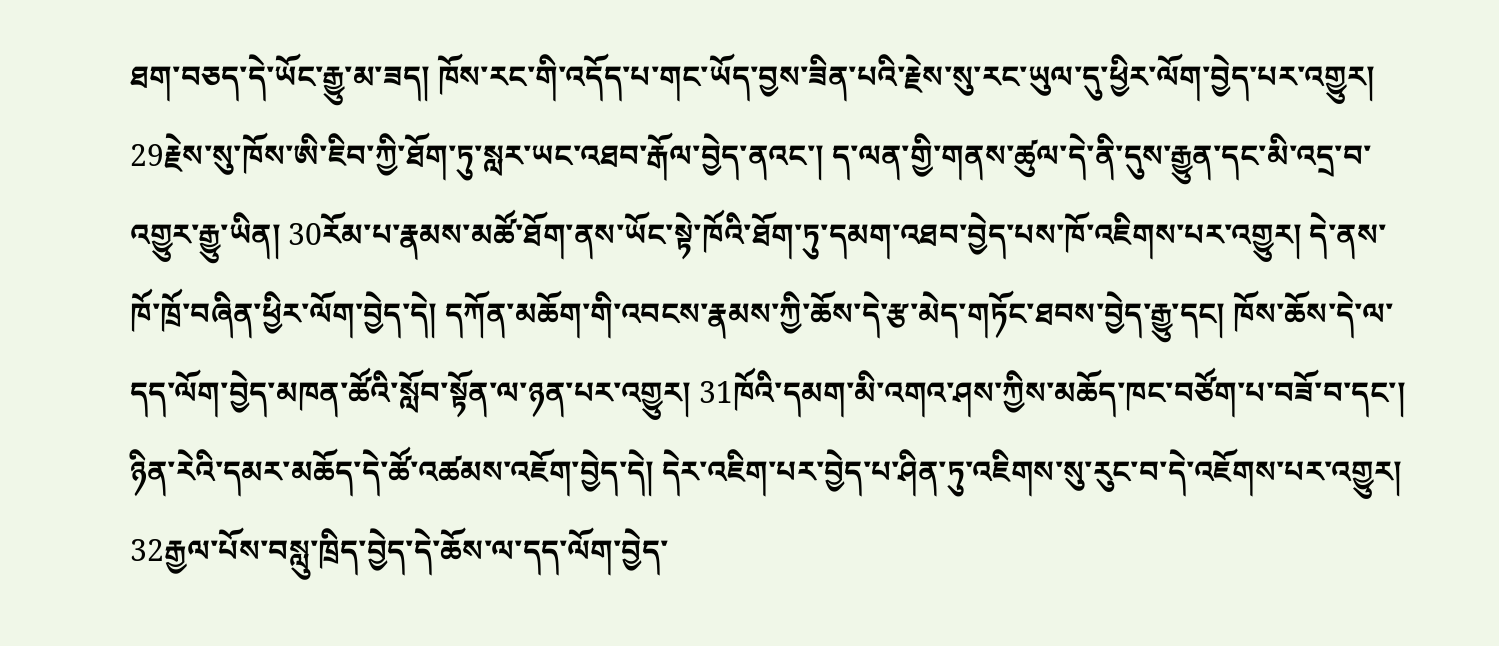ཐག་བཅད་དེ་ཡོང་རྒྱུ་མ་ཟད། ཁོས་རང་གི་འདོད་པ་གང་ཡོད་བྱས་ཟིན་པའི་རྗེས་སུ་རང་ཡུལ་དུ་ཕྱིར་ལོག་བྱེད་པར་འགྱུར། 29རྗེས་སུ་ཁོས་ཨི་ཇིབ་ཀྱི་ཐོག་ཏུ་སླར་ཡང་འཐབ་རྒོལ་བྱེད་ནའང་། ད་ལན་གྱི་གནས་ཚུལ་དེ་ནི་དུས་རྒྱུན་དང་མི་འདྲ་བ་འགྱུར་རྒྱུ་ཡིན། 30རོམ་པ་རྣམས་མཚོ་ཐོག་ནས་ཡོང་སྟེ་ཁོའི་ཐོག་ཏུ་དམག་འཐབ་བྱེད་པས་ཁོ་འཇིགས་པར་འགྱུར། དེ་ནས་ཁོ་ཁྲོ་བཞིན་ཕྱིར་ལོག་བྱེད་དེ། དཀོན་མཆོག་གི་འབངས་རྣམས་ཀྱི་ཆོས་དེ་རྩ་མེད་གཏོང་ཐབས་བྱེད་རྒྱུ་དང། ཁོས་ཆོས་དེ་ལ་དད་ལོག་བྱེད་མཁན་ཚོའི་སློབ་སྟོན་ལ་ཉན་པར་འགྱུར། 31ཁོའི་དམག་མི་འགའ་ཤས་ཀྱིས་མཆོད་ཁང་བཙོག་པ་བཟོ་བ་དང་། ཉིན་རེའི་དམར་མཆོད་དེ་ཚོ་འཚམས་འཇོག་བྱེད་དེ། དེར་འཇིག་པར་བྱེད་པ་ཤིན་ཏུ་འཇིགས་སུ་རུང་བ་དེ་འཇོགས་པར་འགྱུར། 32རྒྱལ་པོས་བསླུ་ཁྲིད་བྱེད་དེ་ཆོས་ལ་དད་ལོག་བྱེད་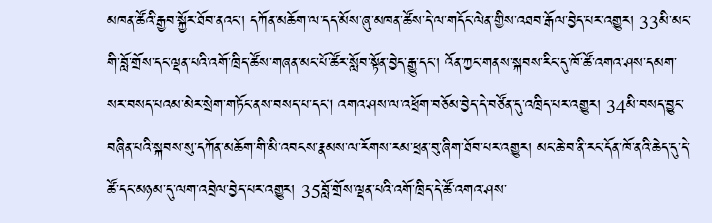མཁན་ཚོའི་རྒྱབ་སྐྱོར་ཐོབ་ནའང་། དཀོན་མཆོག་ལ་དད་མོས་ཞུ་མཁན་ཚོས་དེ་ལ་གདོང་ལེན་གྱིས་འཐབ་རྒོལ་བྱེད་པར་འགྱུར། 33མི་མང་གི་བློ་གྲོས་དང་ལྡན་པའི་འགོ་ཁྲིད་ཚོས་གཞན་མང་པོ་ཚོར་སློབ་སྟོན་བྱེད་རྒྱུ་དང་། འོན་ཀྱང་གནས་སྐབས་རིང་དུ་ཁོ་ཚོ་འགའ་ཤས་དམག་སར་བསད་པའམ་མེར་སྲེག་གཏོང་ནས་བསད་པ་དང། འགའ་ཤས་ལ་འཕྲོག་བཅོམ་བྱེད་དེ་བཙོན་དུ་འཁྲིད་པར་འགྱུར། 34མི་བསད་བྱུང་བཞིན་པའི་སྐབས་སུ་དཀོན་མཆོག་གི་མི་འབངས་རྣམས་ལ་རོགས་རམ་ཕྲན་བུ་ཞིག་ཐོབ་པར་འགྱུར། མང་ཆེ་བ་ནི་རང་དོན་ཁོ་ནའི་ཆེད་དུ་དེ་ཚོ་དང་མཉམ་དུ་ལག་འབྲེལ་བྱེད་པར་འགྱུར། 35བློ་གྲོས་ལྡན་པའི་འགོ་ཁྲིད་དེ་ཚོ་འགའ་ཤས་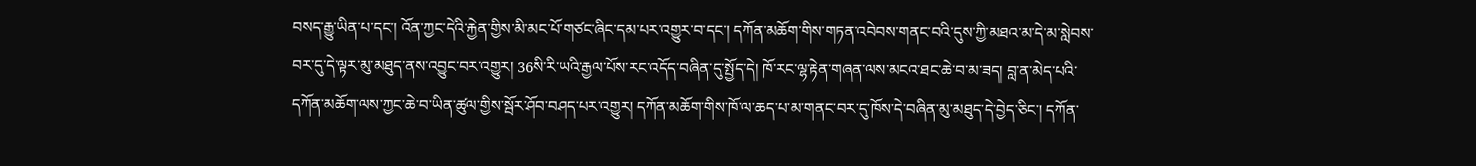བསད་རྒྱུ་ཡིན་པ་དང་། འོན་ཀྱང་དེའི་རྐྱེན་གྱིས་མི་མང་པོ་གཙང་ཞིང་དམ་པར་འགྱུར་བ་དང་། དཀོན་མཆོག་གིས་གཏན་འབེབས་གནང་བའི་དུས་ཀྱི་མཐའ་མ་དེ་མ་སླེབས་བར་དུ་དེ་ལྟར་མུ་མཐུད་ནས་འབྱུང་བར་འགྱུར། 36སི་རི་ཡའི་རྒྱལ་པོས་རང་འདོད་བཞིན་དུ་སྤྱོད་དེ། ཁོ་རང་ལྷ་རྟེན་གཞན་ལས་མངའ་ཐང་ཆེ་བ་མ་ཟད། བླ་ན་མེད་པའི་དཀོན་མཆོག་ལས་ཀྱང་ཆེ་བ་ཡིན་ཚུལ་གྱིས་སྦོར་ཤོབ་བཤད་པར་འགྱུར། དཀོན་མཆོག་གིས་ཁོ་ལ་ཆད་པ་མ་གནང་བར་དུ་ཁོས་དེ་བཞིན་མུ་མཐུད་དེ་བྱེད་ཅིང་། དཀོན་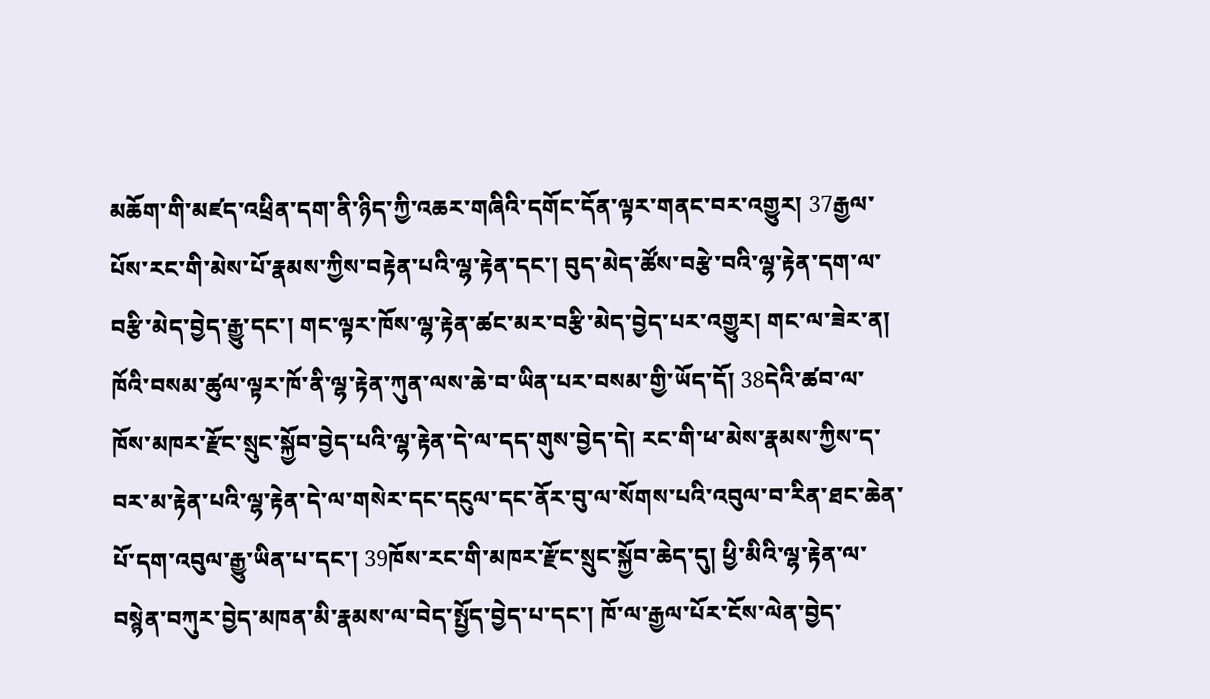མཆོག་གི་མཛད་འཕྲིན་དག་ནི་ཉིད་ཀྱི་འཆར་གཞིའི་དགོང་དོན་ལྟར་གནང་བར་འགྱུར། 37རྒྱལ་པོས་རང་གི་མེས་པོ་རྣམས་ཀྱིས་བརྟེན་པའི་ལྷ་རྟེན་དང་། བུད་མེད་ཚོས་བརྩེ་བའི་ལྷ་རྟེན་དག་ལ་བརྩི་མེད་བྱེད་རྒྱུ་དང་། གང་ལྟར་ཁོས་ལྷ་རྟེན་ཚང་མར་བརྩི་མེད་བྱེད་པར་འགྱུར། གང་ལ་ཟེར་ན། ཁོའི་བསམ་ཚུལ་ལྟར་ཁོ་ནི་ལྷ་རྟེན་ཀུན་ལས་ཆེ་བ་ཡིན་པར་བསམ་གྱི་ཡོད་དོ། 38དེའི་ཚབ་ལ་ཁོས་མཁར་རྫོང་སྲུང་སྐྱོབ་བྱེད་པའི་ལྷ་རྟེན་དེ་ལ་དད་གུས་བྱེད་དེ། རང་གི་ཕ་མེས་རྣམས་ཀྱིས་ད་བར་མ་རྟེན་པའི་ལྷ་རྟེན་དེ་ལ་གསེར་དང་དངུལ་དང་ནོར་བུ་ལ་སོགས་པའི་འབུལ་བ་རིན་ཐང་ཆེན་པོ་དག་འབུལ་རྒྱུ་ཡིན་པ་དང་། 39ཁོས་རང་གི་མཁར་རྫོང་སྲུང་སྐྱོབ་ཆེད་དུ། ཕྱི་མིའི་ལྷ་རྟེན་ལ་བསྙེན་བཀུར་བྱེད་མཁན་མི་རྣམས་ལ་བེད་སྤྱོད་བྱེད་པ་དང་། ཁོ་ལ་རྒྱལ་པོར་ངོས་ལེན་བྱེད་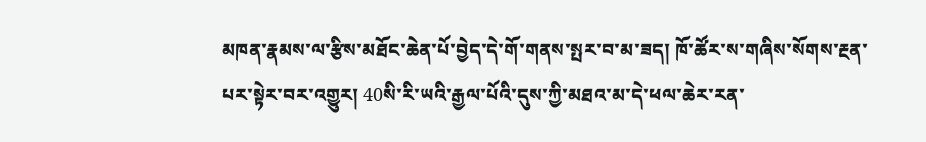མཁན་རྣམས་ལ་རྩིས་མཐོང་ཆེན་པོ་བྱེད་དེ་གོ་གནས་སྤར་བ་མ་ཟད། ཁོ་ཚོར་ས་གཞིས་སོགས་རྔན་པར་སྟེར་བར་འགྱུར། 40སི་རི་ཡའི་རྒྱལ་པོའི་དུས་ཀྱི་མཐའ་མ་དེ་ཕལ་ཆེར་རན་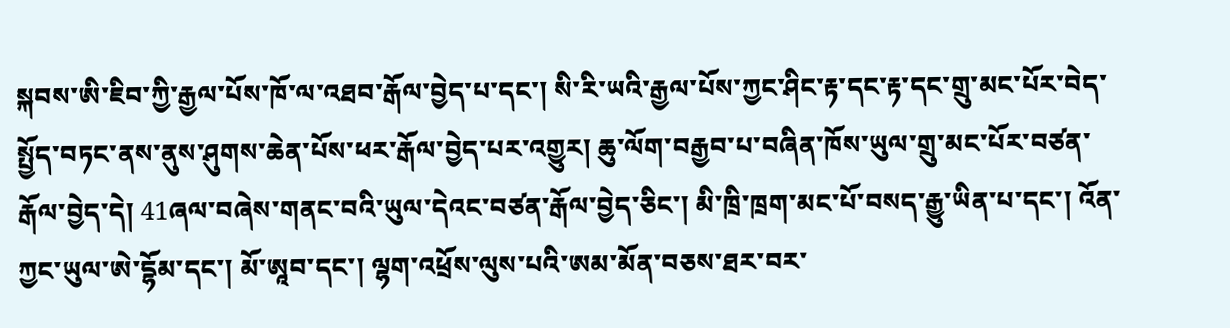སྐབས་ཨི་ཇིབ་ཀྱི་རྒྱལ་པོས་ཁོ་ལ་འཐབ་རྒོལ་བྱེད་པ་དང་། སི་རི་ཡའི་རྒྱལ་པོས་ཀྱང་ཤིང་རྟ་དང་རྟ་དང་གྲུ་མང་པོར་བེད་སྤྱོད་བཏང་ནས་ནུས་ཤུགས་ཆེན་པོས་ཕར་རྒོལ་བྱེད་པར་འགྱུར། ཆུ་ལོག་བརྒྱབ་པ་བཞིན་ཁོས་ཡུལ་གྲུ་མང་པོར་བཙན་རྒོལ་བྱེད་དེ། 41ཞལ་བཞེས་གནང་བའི་ཡུལ་དེའང་བཙན་རྒོལ་བྱེད་ཅིང་། མི་ཁྲི་ཁྲག་མང་པོ་བསད་རྒྱུ་ཡིན་པ་དང་། འོན་ཀྱང་ཡུལ་ཨེ་དྷོམ་དང་། མོ་ཨཱབ་དང་། ལྷག་འཕྲོས་ལུས་པའི་ཨམ་མོན་བཅས་ཐར་བར་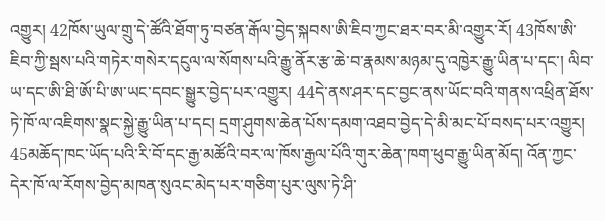འགྱུར། 42ཁོས་ཡུལ་གྲུ་དེ་ཚོའི་ཐོག་ཏུ་བཙན་རྒོལ་བྱེད་སྐབས་ཨི་ཇིབ་ཀྱང་ཐར་བར་མི་འགྱུར་རོ། 43ཁོས་ཨི་ཇིབ་ཀྱི་སྦས་པའི་གཏེར་གསེར་དངུལ་ལ་སོགས་པའི་རྒྱུ་ནོར་རྩ་ཆེ་བ་རྣམས་མཉམ་དུ་འཁྱེར་རྒྱུ་ཡིན་པ་དང་། ལིབ་ཡ་དང་ཨི་ཐི་ཨོ་པི་ཨ་ཡང་དབང་སྒྱུར་བྱེད་པར་འགྱུར། 44དེ་ནས་ཤར་དང་བྱང་ནས་ཡོང་བའི་གནས་འཕྲིན་ཐོས་ཏེ་ཁོ་ལ་འཇིགས་སྣང་སྐྱེ་རྒྱུ་ཡིན་པ་དང། དྲག་ཤུགས་ཆེན་པོས་དམག་འཐབ་བྱེད་དེ་མི་མང་པོ་བསད་པར་འགྱུར། 45མཆོད་ཁང་ཡོད་པའི་རི་བོ་དང་རྒྱ་མཚོའི་བར་ལ་ཁོས་རྒྱལ་པོའི་གུར་ཆེན་ཁག་ཕུབ་རྒྱུ་ཡིན་མོད། འོན་ཀྱང་དེར་ཁོ་ལ་རོགས་བྱེད་མཁན་སུའང་མེད་པར་གཅིག་པུར་ལུས་ཏེ་ཤི་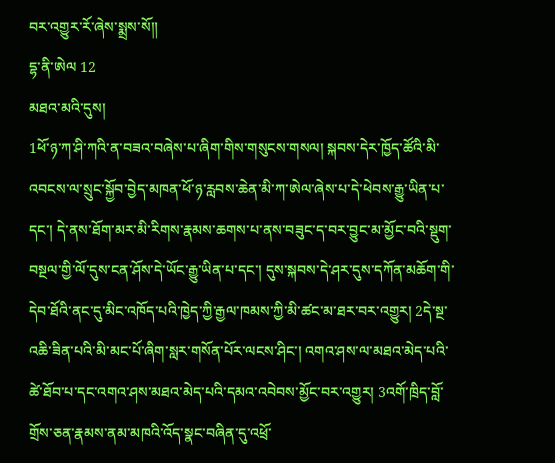བར་འགྱུར་རོ་ཞེས་སྨྲས་སོ༎
དྷ་ནི་ཨེལ 12
མཐའ་མའི་དུས།
1ཕོ་ཉ་ཀ་ཤི་ཀའི་ན་བཟའ་བཞེས་པ་ཞིག་གིས་གསུངས་གསལ། སྐབས་དེར་ཁྱོད་ཚོའི་མི་འབངས་ལ་སྲུང་སྐྱོབ་བྱེད་མཁན་ཕོ་ཉ་རླབས་ཆེན་མི་ཀ་ཨེལ་ཞེས་པ་དེ་ཕེབས་རྒྱུ་ཡིན་པ་དང་། དེ་ནས་ཐོག་མར་མི་རིགས་རྣམས་ཆགས་པ་ནས་བཟུང་ད་བར་བྱུང་མ་མྱོང་བའི་སྡུག་བསྔལ་གྱི་ལོ་དུས་ངན་ཤོས་དེ་ཡོང་རྒྱུ་ཡིན་པ་དང་། དུས་སྐབས་དེ་ཤར་དུས་དཀོན་མཆོག་གི་དེབ་ཐོའི་ནང་དུ་མིང་འཁོད་པའི་ཁྱེད་ཀྱི་རྒྱལ་ཁམས་ཀྱི་མི་ཚང་མ་ཐར་བར་འགྱུར། 2དེ་སྔ་འཆི་ཟིན་པའི་མི་མང་པོ་ཞིག་སླར་གསོན་པོར་ལངས་ཤིང་། འགའ་ཤས་ལ་མཐའ་མེད་པའི་ཚེ་ཐོབ་པ་དང་འགའ་ཤས་མཐའ་མེད་པའི་དམའ་འབེབས་མྱོང་བར་འགྱུར། 3འགོ་ཁྲིད་བློ་གྲོས་ཅན་རྣམས་ནམ་མཁའི་འོད་སྣང་བཞིན་དུ་འཕྲོ་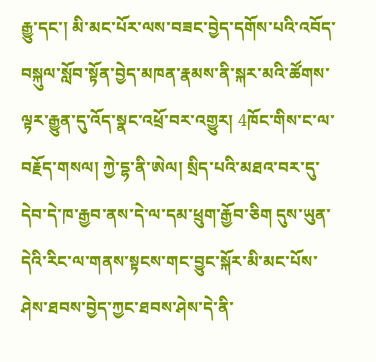རྒྱུ་དང་། མི་མང་པོར་ལས་བཟང་བྱེད་དགོས་པའི་འབོད་བསྐུལ་སློབ་སྟོན་བྱེད་མཁན་རྣམས་ནི་སྐར་མའི་ཚོགས་ལྟར་རྒྱུན་དུ་འོད་སྣང་འཕྲོ་བར་འགྱུར། 4ཁོང་གིས་ང་ལ་བརྗོད་གསལ། ཀྱེ་དྷ་ནི་ཨེལ། སྲིད་པའི་མཐའ་བར་དུ་དེབ་དེ་ཁ་རྒྱབ་ནས་དེ་ལ་དམ་ཕྲུག་རྒྱོབ་ཅིག དུས་ཡུན་དེའི་རིང་ལ་གནས་སྟངས་གང་བྱུང་སྐོར་མི་མང་པོས་ཤེས་ཐབས་བྱེད་ཀྱང་ཐབས་ཤེས་དེ་ནི་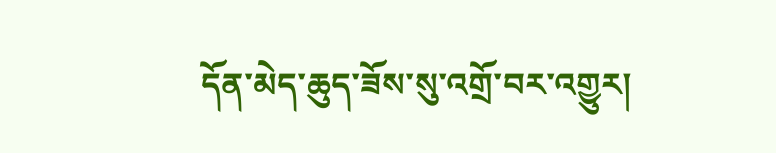དོན་མེད་ཆུད་ཟོས་སུ་འགྲོ་བར་འགྱུར།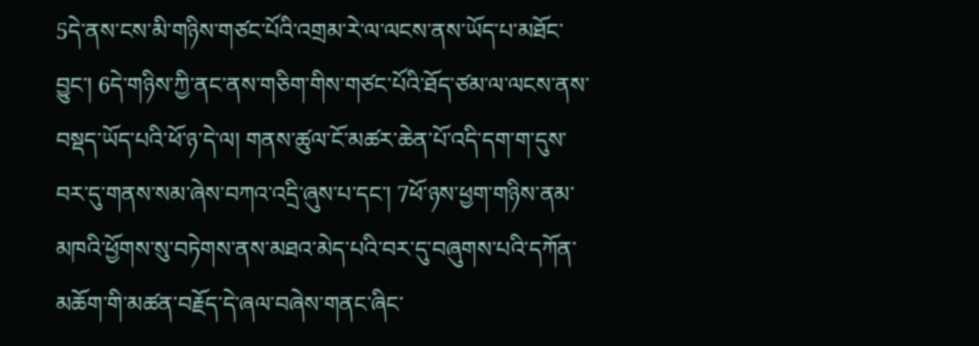5དེ་ནས་ངས་མི་གཉིས་གཙང་པོའི་འགྲམ་རེ་ལ་ལངས་ནས་ཡོད་པ་མཐོང་བྱུང་། 6དེ་གཉིས་ཀྱི་ནང་ནས་གཅིག་གིས་གཙང་པོའི་ཐོད་ཙམ་ལ་ལངས་ནས་བསྡད་ཡོད་པའི་ཕོ་ཉ་དེ་ལ། གནས་ཚུལ་ངོ་མཚར་ཆེན་པོ་འདི་དག་ག་དུས་བར་དུ་གནས་སམ་ཞེས་བཀའ་འདྲི་ཞུས་པ་དང་། 7ཕོ་ཉས་ཕྱག་གཉིས་ནམ་མཁའི་ཕྱོགས་སུ་བཏེགས་ནས་མཐའ་མེད་པའི་བར་དུ་བཞུགས་པའི་དཀོན་མཆོག་གི་མཚན་བརྗོད་དེ་ཞལ་བཞེས་གནང་ཞིང་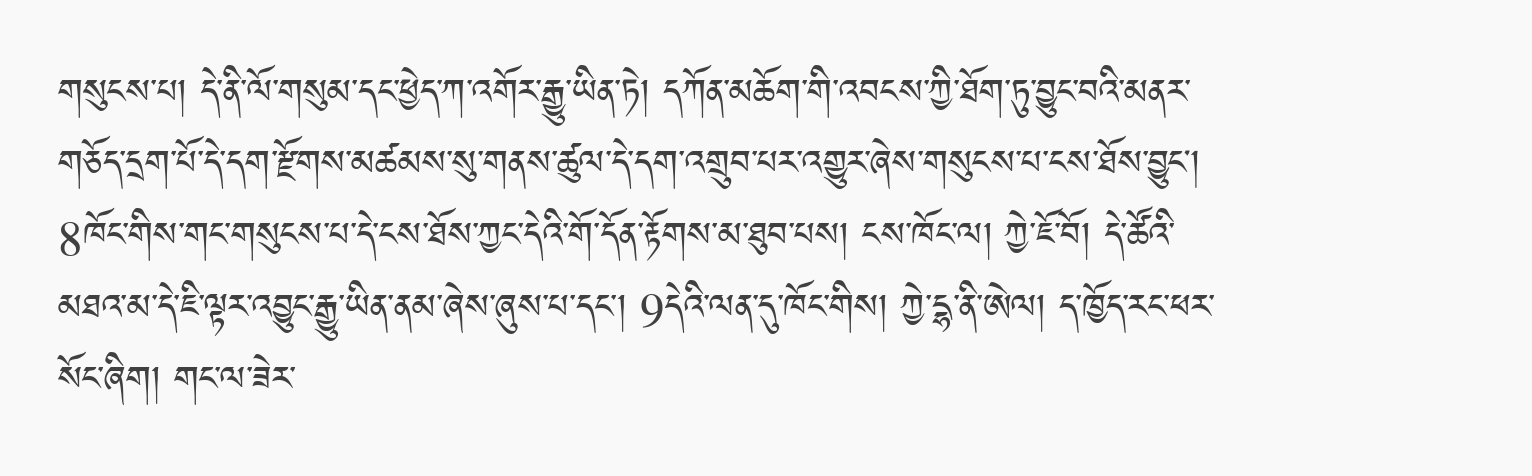གསུངས་པ། དེ་ནི་ལོ་གསུམ་དང་ཕྱེད་ཀ་འགོར་རྒྱུ་ཡིན་ཏེ། དཀོན་མཆོག་གི་འབངས་ཀྱི་ཐོག་ཏུ་བྱུང་བའི་མནར་གཅོད་དྲག་པོ་དེ་དག་རྫོགས་མཚམས་སུ་གནས་ཚུལ་དེ་དག་འགྲུབ་པར་འགྱུར་ཞེས་གསུངས་པ་ངས་ཐོས་བྱུང། 8ཁོང་གིས་གང་གསུངས་པ་དེ་ངས་ཐོས་ཀྱང་དེའི་གོ་དོན་རྟོགས་མ་ཐུབ་པས། ངས་ཁོང་ལ། ཀྱེ་ཇོ་བོ། དེ་ཚོའི་མཐའ་མ་དེ་ཇི་ལྟར་འབྱུང་རྒྱུ་ཡིན་ནམ་ཞེས་ཞུས་པ་དང་། 9དེའི་ལན་དུ་ཁོང་གིས། ཀྱེ་དྷ་ནི་ཨེལ། ད་ཁྱོད་རང་ཕར་སོང་ཞིག། གང་ལ་ཟེར་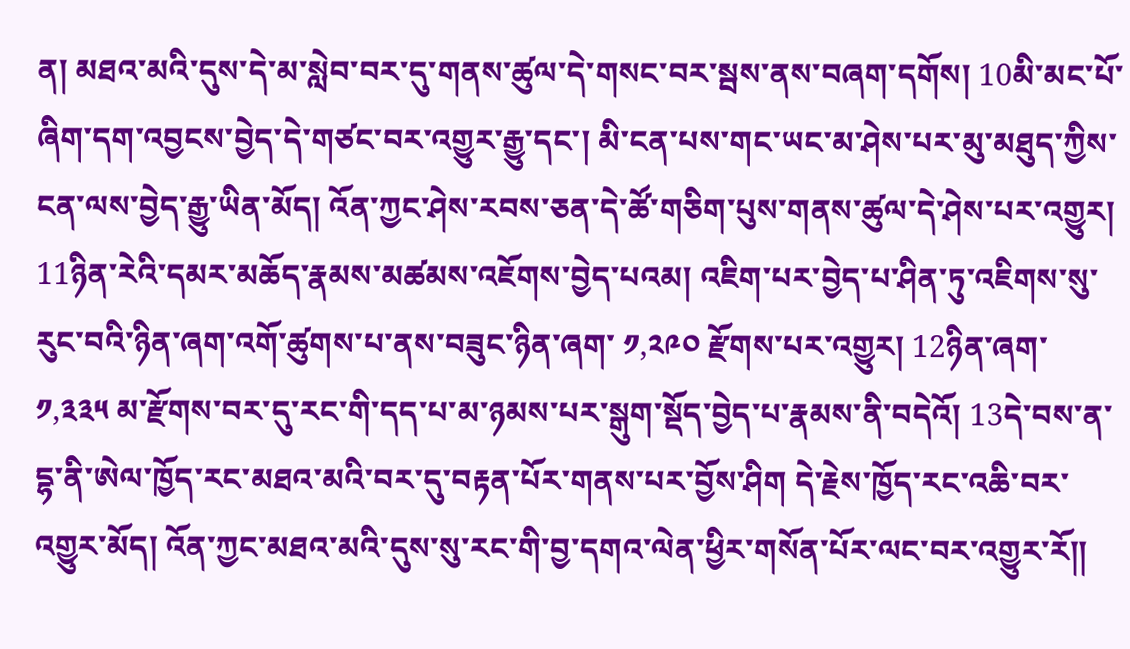ན། མཐའ་མའི་དུས་དེ་མ་སླེབ་བར་དུ་གནས་ཚུལ་དེ་གསང་བར་སྦས་ནས་བཞག་དགོས། 10མི་མང་པོ་ཞིག་དག་འབྱངས་བྱེད་དེ་གཙང་བར་འགྱུར་རྒྱུ་དང་། མི་ངན་པས་གང་ཡང་མ་ཤེས་པར་མུ་མཐུད་ཀྱིས་ངན་ལས་བྱེད་རྒྱུ་ཡིན་མོད། འོན་ཀྱང་ཤེས་རབས་ཅན་དེ་ཚོ་གཅིག་པུས་གནས་ཚུལ་དེ་ཤེས་པར་འགྱུར། 11ཉིན་རེའི་དམར་མཆོད་རྣམས་མཚམས་འཇོགས་བྱེད་པའམ། འཇིག་པར་བྱེད་པ་ཤིན་ཏུ་འཇིགས་སུ་རུང་བའི་ཉིན་ཞག་འགོ་ཚུགས་པ་ནས་བཟུང་ཉིན་ཞག་ ༡,༢༩༠ རྫོགས་པར་འགྱུར། 12ཉིན་ཞག་ ༡,༣༣༥ མ་རྫོགས་བར་དུ་རང་གི་དད་པ་མ་ཉམས་པར་སྒུག་སྡོད་བྱེད་པ་རྣམས་ནི་བདེའོ། 13དེ་བས་ན་དྷ་ནི་ཨེལ་ཁྱོད་རང་མཐའ་མའི་བར་དུ་བརྟན་པོར་གནས་པར་བྱོས་ཤིག དེ་རྗེས་ཁྱོད་རང་འཆི་བར་འགྱུར་མོད། འོན་ཀྱང་མཐའ་མའི་དུས་སུ་རང་གི་བྱ་དགའ་ལེན་ཕྱིར་གསོན་པོར་ལང་བར་འགྱུར་རོ༎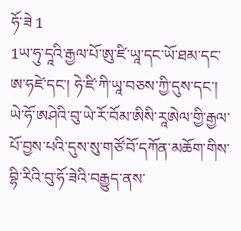ཧོ་ཟེ 1
1ཡ་ཧུ་དཱའི་རྒྱལ་པོ་ཨུ་ཛི་ཡཱ་དང་ཡོ་ཐམ་དང་ཨ་ཧཛེ་དང་། ཧེ་ཛི་ཀི་ཡཱ་བཅས་ཀྱི་དུས་དང་། ཡེ་ཧོ་ཨཤེའི་བུ་ཡེ་རོ་བོམ་ཨིསི་རཱཨེལ་གྱི་རྒྱལ་པོ་བྱས་པའི་དུས་སུ་གཙོ་བོ་དཀོན་མཆོག་གིས་བྷི་རིའི་བུ་ཧོ་ཟེའི་བརྒྱུད་ནས་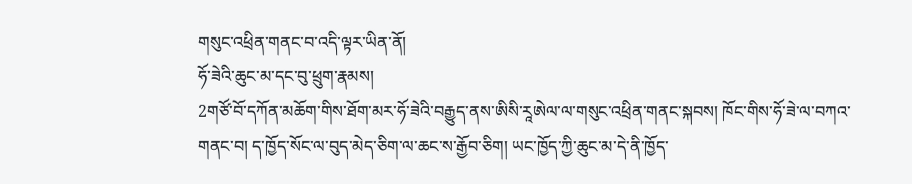གསུང་འཕྲིན་གནང་བ་འདི་ལྟར་ཡིན་ནོ།
ཧོ་ཟེའི་ཆུང་མ་དང་བུ་ཕྲུག་རྣམས།
2གཙོ་བོ་དཀོན་མཆོག་གིས་ཐོག་མར་ཧོ་ཟེའི་བརྒྱུད་ནས་ཨིསི་རཱཨེལ་ལ་གསུང་འཕྲིན་གནང་སྐབས། ཁོང་གིས་ཧོ་ཟེ་ལ་བཀའ་གནང་བ། ད་ཁྱོད་སོང་ལ་བུད་མེད་ཅིག་ལ་ཆང་ས་རྒྱོབ་ཅིག། ཡང་ཁྱོད་ཀྱི་ཆུང་མ་དེ་ནི་ཁྱོད་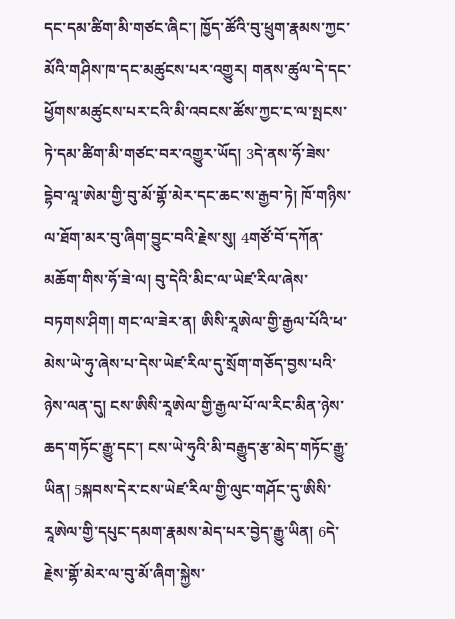དང་དམ་ཚིག་མི་གཙང་ཞིང་། ཁྱོད་ཚོའི་བུ་ཕྲུག་རྣམས་ཀྱང་མོའི་གཤིས་ཁ་དང་མཚུངས་པར་འགྱུར། གནས་ཚུལ་དེ་དང་ཕྱོགས་མཚུངས་པར་ངའི་མི་འབངས་ཚོས་ཀྱང་ང་ལ་སྤངས་ཏེ་དམ་ཚིག་མི་གཙང་བར་འགྱུར་ཡོད། 3དེ་ནས་ཧོ་ཟེས་དྷེབ་ལཱ་ཨེམ་གྱི་བུ་མོ་གྷོ་མེར་དང་ཆང་ས་རྒྱབ་ཏེ། ཁོ་གཉིས་ལ་ཐོག་མར་བུ་ཞིག་བྱུང་བའི་རྗེས་སུ། 4གཙོ་བོ་དཀོན་མཆོག་གིས་ཧོ་ཟེ་ལ། བུ་དེའི་མིང་ལ་ཡེཛ་རིལ་ཞེས་བཏགས་ཤིག། གང་ལ་ཟེར་ན། ཨིསི་རཱཨེལ་གྱི་རྒྱལ་པོའི་ཕ་མེས་ཡེ་ཧུ་ཞེས་པ་དེས་ཡེཛ་རིལ་དུ་སྲོག་གཅོད་བྱས་པའི་ཉེས་ལན་དུ། ངས་ཨིསི་རཱཨེལ་གྱི་རྒྱལ་པོ་ལ་རིང་མིན་ཉེས་ཆད་གཏོང་རྒྱུ་དང་། ངས་ཡེ་ཧུའི་མི་བརྒྱུད་རྩ་མེད་གཏོང་རྒྱུ་ཡིན། 5སྐབས་དེར་ངས་ཡེཛ་རིལ་གྱི་ལུང་གཤོང་དུ་ཨིསི་རཱཨེལ་གྱི་དཔུང་དམག་རྣམས་མེད་པར་བྱེད་རྒྱུ་ཡིན། 6དེ་རྗེས་གྷོ་མེར་ལ་བུ་མོ་ཞིག་སྐྱེས་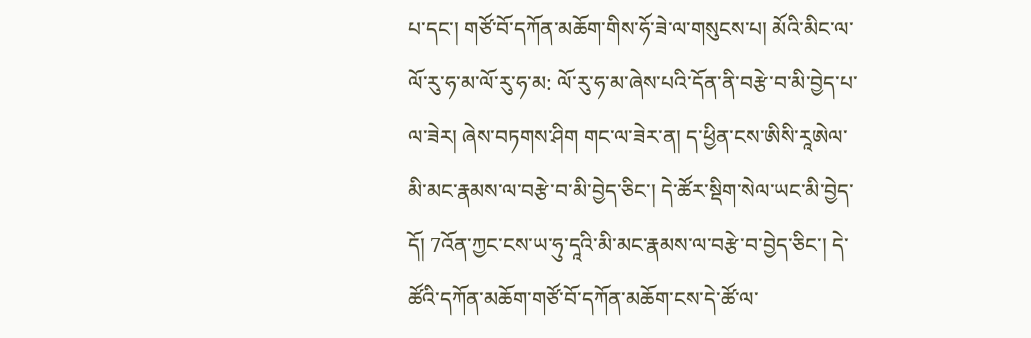པ་དང་། གཙོ་བོ་དཀོན་མཆོག་གིས་ཧོ་ཟེ་ལ་གསུངས་པ། མོའི་མིང་ལ་ལོ་རུ་ཧ་མ་ལོ་རུ་ཧ་མ: ལོ་རུ་ཧ་མ་ཞེས་པའི་དོན་ནི་བརྩེ་བ་མི་བྱེད་པ་ལ་ཟེར། ཞེས་བཏགས་ཤིག གང་ལ་ཟེར་ན། ད་ཕྱིན་ངས་ཨིསི་རཱཨེལ་མི་མང་རྣམས་ལ་བརྩེ་བ་མི་བྱེད་ཅིང་། དེ་ཚོར་སྡིག་སེལ་ཡང་མི་བྱེད་དོ། 7འོན་ཀྱང་ངས་ཡ་ཧུ་དཱའི་མི་མང་རྣམས་ལ་བརྩེ་བ་བྱེད་ཅིང་། དེ་ཚོའི་དཀོན་མཆོག་གཙོ་བོ་དཀོན་མཆོག་ངས་དེ་ཚོ་ལ་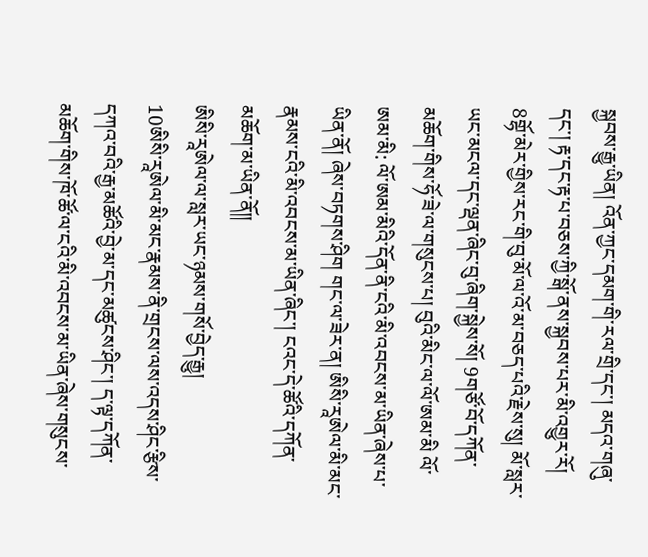སྐྱབས་རྒྱུ་ཡིན། འོན་ཀྱང་དམག་གི་རལ་གྲི་དང་། མདའ་གཞུ་དང་། རྟ་དང་རྟ་པ་བཅས་ཀྱི་སྒོ་ནས་སྐྱབས་པར་མི་འགྱུར་རོ། 8གྷོ་མེར་གྱིས་རང་གི་བུ་མོ་ལ་འོ་མ་བཅད་པའི་རྗེས་སུ། མོ་སླར་ཡང་མངལ་དང་ལྡན་ཞིང་བུ་ཞིག་སྐྱེས་སོ། 9གཙོ་བོ་དཀོན་མཆོག་གིས་ཧོ་ཟེ་ལ་གསུངས་པ། བུའི་མིང་ལ་ལོ་ཨམ་མི ལོ་ཨམ་མི: ལོ་ཨམ་མིའི་དོན་ནི་ངའི་མི་འབངས་མ་ཡིན་ཞེས་པ་ཡིན་ནོ། ཞེས་བཏགས་ཤིག གང་ལ་ཟེར་ན། ཨིསི་རཱཨེལ་མི་མང་རྣམས་ངའི་མི་འབངས་མ་ཡིན་ཞིང་། ངའང་དེ་ཚོའི་དཀོན་མཆོག་མ་ཡིན་ནོ༎
ཨིསི་རཱཨེལ་ལ་སླར་ཡང་ཉམས་གསོ་བྱེད་རྒྱུ།
10ཨིསི་རཱཨེལ་མི་མང་རྣམས་ནི་གྲངས་ལས་འདས་ཤིང་རྩིས་དཀའ་བའི་རྒྱ་མཚོའི་བྱེ་མ་དང་མཚུངས་ཤིང་། ད་ལྟ་དཀོན་མཆོག་གིས་ཁོ་ཚོ་ལ་ངའི་མི་འབངས་མ་ཡིན་ཞེས་གསུངས་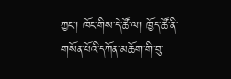ཀྱང་། ཁོང་གིས་དེ་ཚོ་ལ། ཁྱོད་ཚོ་ནི་གསོན་པོའི་དཀོན་མཆོག་གི་བུ་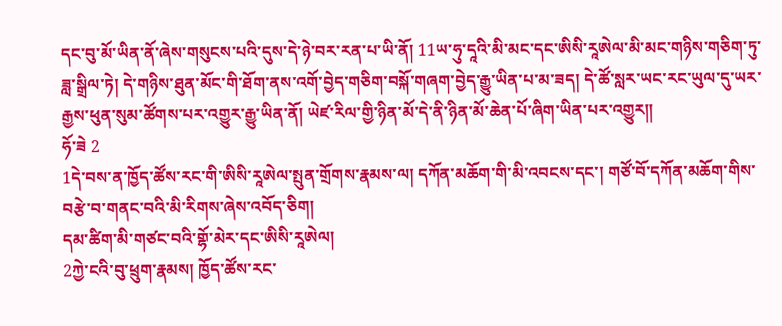དང་བུ་མོ་ཡིན་ནོ་ཞེས་གསུངས་པའི་དུས་དེ་ཉེ་བར་རན་པ་ཡི་ནོ། 11ཡ་ཧུ་དཱའི་མི་མང་དང་ཨིསི་རཱཨེལ་མི་མང་གཉིས་གཅིག་ཏུ་ཟླ་སྒྲིལ་ཏེ། དེ་གཉིས་ཐུན་མོང་གི་ཐོག་ནས་འགོ་བྱེད་གཅིག་བསྐོ་གཞག་བྱེད་རྒྱུ་ཡིན་པ་མ་ཟད། དེ་ཚོ་སླར་ཡང་རང་ཡུལ་དུ་ཡར་རྒྱས་ཕུན་སུམ་ཚོགས་པར་འགྱུར་རྒྱུ་ཡིན་ནོ། ཡེཛ་རིལ་གྱི་ཉིན་མོ་དེ་ནི་ཉིན་མོ་ཆེན་པོ་ཞིག་ཡིན་པར་འགྱུར༎
ཧོ་ཟེ 2
1དེ་བས་ན་ཁྱོད་ཚོས་རང་གི་ཨིསི་རཱཨེལ་སྤུན་གྲོགས་རྣམས་ལ། དཀོན་མཆོག་གི་མི་འབངས་དང་། གཙོ་བོ་དཀོན་མཆོག་གིས་བརྩེ་བ་གནང་བའི་མི་རིགས་ཞེས་འབོད་ཅིག།
དམ་ཚིག་མི་གཙང་བའི་གྷོ་མེར་དང་ཨིསི་རཱཨེལ།
2ཀྱེ་ངའི་བུ་ཕྲུག་རྣམས། ཁྱོད་ཚོས་རང་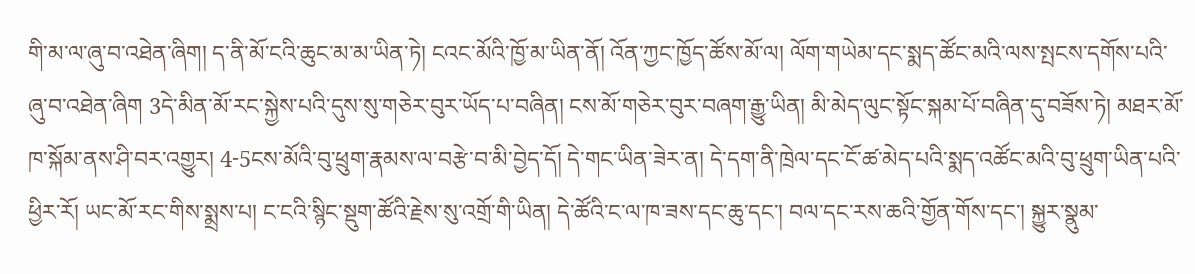གི་མ་ལ་ཞུ་བ་འཐེན་ཞིག། ད་ནི་མོ་ངའི་ཆུང་མ་མ་ཡིན་ཏེ། ངའང་མོའི་ཁྱོ་མ་ཡིན་ནོ། འོན་ཀྱང་ཁྱོད་ཚོས་མོ་ལ། ལོག་གཡེམ་དང་སྨད་ཚོང་མའི་ལས་སྤངས་དགོས་པའི་ཞུ་བ་འཐེན་ཞིག 3དེ་མིན་མོ་རང་སྐྱེས་པའི་དུས་སུ་གཅེར་བུར་ཡོད་པ་བཞིན། ངས་མོ་གཅེར་བུར་བཞག་རྒྱུ་ཡིན། མི་མེད་ལུང་སྟོང་སྐམ་པོ་བཞིན་དུ་བཟོས་ཏེ། མཐར་མོ་ཁ་སྐོམ་ནས་ཤི་བར་འགྱུར། 4-5ངས་མོའི་བུ་ཕྲུག་རྣམས་ལ་བརྩེ་བ་མི་བྱེད་དོ། དེ་གང་ཡིན་ཟེར་ན། དེ་དག་ནི་ཁྲེལ་དང་ངོ་ཚ་མེད་པའི་སྨད་འཚོང་མའི་བུ་ཕྲུག་ཡིན་པའི་ཕྱིར་རོ། ཡང་མོ་རང་གིས་སྨྲས་པ། ང་ངའི་སྙིང་སྡུག་ཚོའི་རྗེས་སུ་འགྲོ་གི་ཡིན། དེ་ཚོའི་ང་ལ་ཁ་ཟས་དང་ཆུ་དང་། བལ་དང་རས་ཆའི་གྱོན་གོས་དང་། སྐྱུར་སྣུམ་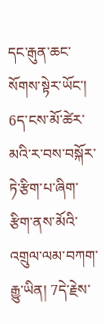དང་རྒུན་ཆང་སོགས་སྟེར་ཡོང་། 6ད་ངས་མོ་ཚེར་མའི་ར་བས་བསྐོར་ཏེ་རྩིག་པ་ཞིག་རྩིག་ནས་མོའི་འགྲུལ་ལམ་བཀག་རྒྱུ་ཡིན། 7དེ་རྗེས་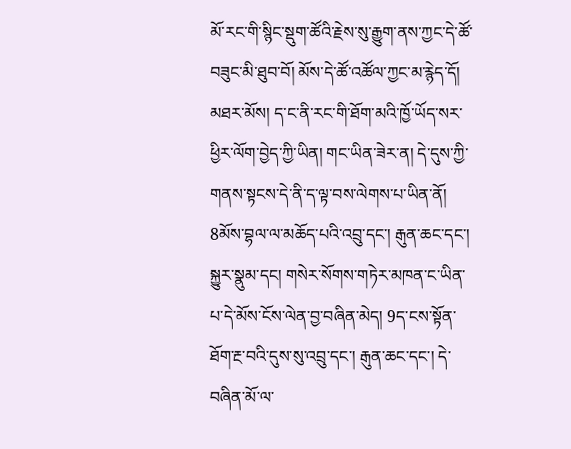མོ་རང་གི་སྙིང་སྡུག་ཚོའི་རྗེས་སུ་རྒྱུག་ནས་ཀྱང་དེ་ཚོ་བཟུང་མི་ཐུབ་བོ། མོས་དེ་ཚོ་འཚོལ་ཀྱང་མ་རྙེད་དོ། མཐར་མོས། ད་ང་ནི་རང་གི་ཐོག་མའི་ཁྱོ་ཡོད་སར་ཕྱིར་ལོག་བྱེད་ཀྱི་ཡིན། གང་ཡིན་ཟེར་ན། དེ་དུས་ཀྱི་གནས་སྟངས་དེ་ནི་ད་ལྟ་བས་ལེགས་པ་ཡིན་ནོ། 8མོས་བྷལ་ལ་མཆོད་པའི་འབྲུ་དང་། རྒུན་ཆང་དང་། སྐྱུར་སྣུམ་དང། གསེར་སོགས་གཏེར་མཁན་ང་ཡིན་པ་དེ་མོས་ངོས་ལེན་བྱ་བཞིན་མེད། 9ད་ངས་སྟོན་ཐོག་རྔ་བའི་དུས་སུ་འབྲུ་དང་། རྒུན་ཆང་དང་། དེ་བཞིན་མོ་ལ་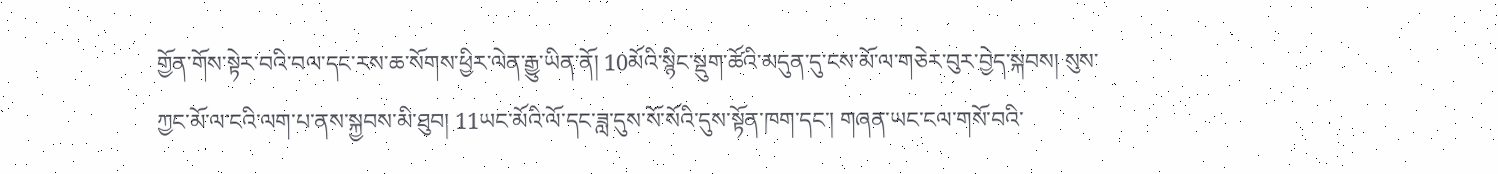གྱོན་གོས་སྟེར་བའི་བལ་དང་རས་ཆ་སོགས་ཕྱིར་ལེན་རྒྱུ་ཡིན་ནོ། 10མོའི་སྙིང་སྡུག་ཚོའི་མདུན་དུ་ངས་མོ་ལ་གཅེར་བུར་བྱེད་སྐབས། སུས་ཀྱང་མོ་ལ་ངའི་ལག་པ་ནས་སྐྱབས་མི་ཐུབ། 11ཡང་མོའི་ལོ་དང་ཟླ་དུས་སོ་སོའི་དུས་སྟོན་ཁག་དང་། གཞན་ཡང་ངལ་གསོ་བའི་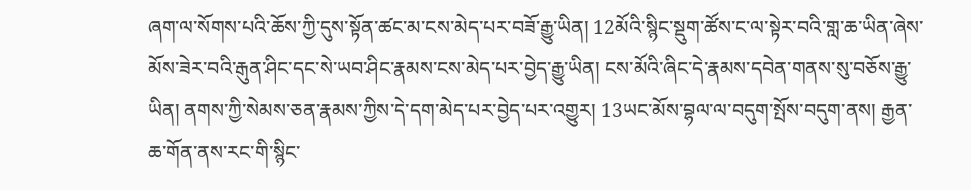ཞག་ལ་སོགས་པའི་ཆོས་ཀྱི་དུས་སྟོན་ཚང་མ་ངས་མེད་པར་བཟོ་རྒྱུ་ཡིན། 12མོའི་སྙིང་སྡུག་ཚོས་ང་ལ་སྟེར་བའི་གླ་ཆ་ཡིན་ཞེས་མོས་ཟེར་བའི་རྒུན་ཤིང་དང་སེ་ཡབ་ཤིང་རྣམས་ངས་མེད་པར་བྱེད་རྒྱུ་ཡིན། ངས་མོའི་ཞིང་དེ་རྣམས་དབེན་གནས་སུ་བཅོས་རྒྱུ་ཡིན། ནགས་ཀྱི་སེམས་ཅན་རྣམས་ཀྱིས་དེ་དག་མེད་པར་བྱེད་པར་འགྱུར། 13ཡང་མོས་བྷལ་ལ་བདུག་སྤོས་བདུག་ནས། རྒྱན་ཆ་གོན་ནས་རང་གི་སྙིང་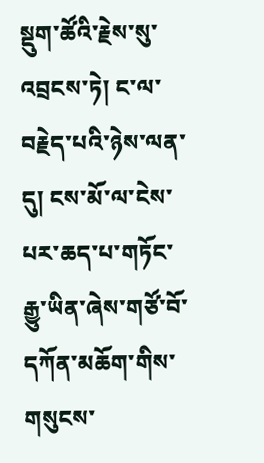སྡུག་ཚོའི་རྗེས་སུ་འབྲངས་ཏེ། ང་ལ་བརྗེད་པའི་ཉེས་ལན་དུ། ངས་མོ་ལ་ངེས་པར་ཆད་པ་གཏོང་རྒྱུ་ཡིན་ཞེས་གཙོ་བོ་དཀོན་མཆོག་གིས་གསུངས་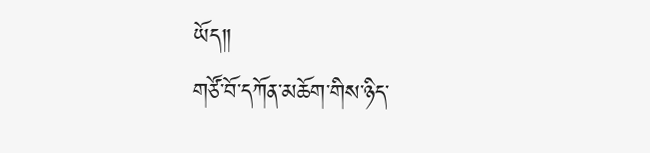ཡོད༎
གཙོ་བོ་དཀོན་མཆོག་གིས་ཉིད་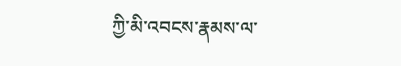ཀྱི་མི་འབངས་རྣམས་ལ་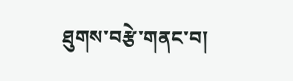ཐུགས་བརྩེ་གནང་བ།